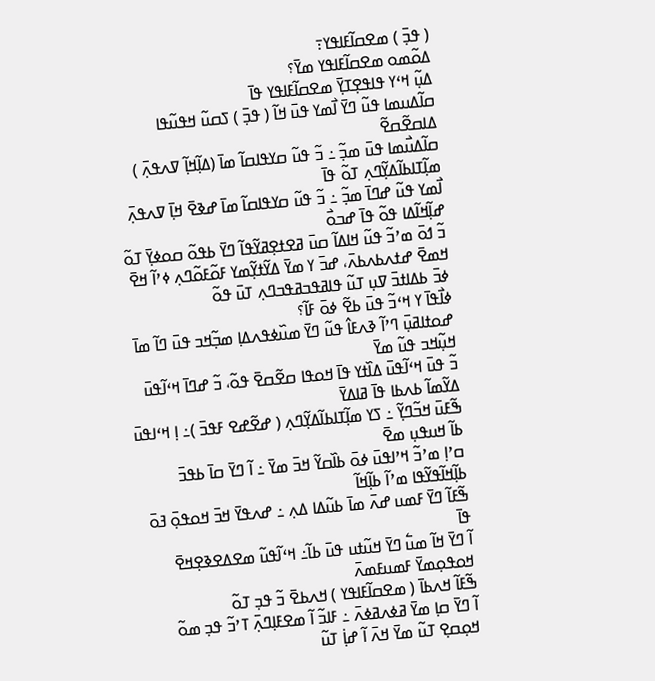( ߟߏ߲߫ ) ߘߐߛߊ߬ߓߊߟߌ߹
ߡߋ߬ߘߋ ߘߐߛߊ߬ߓߊߟߌ ߘߌ߫؟
ߡߎ߲߬ ߞߵߌ ߟߊߟߐ߲ߠߌ߲߫ ߘߐߛߊ߬ߓߊߟߌ ߟߊ߫
ߛߊ߬ߡߎߘߊ ߟߎ߬ ߣߌ߫ ߊ߯ߘߌ ߟߎ߫ ߞߊ߬ ( ߟߏ߲߫ ) ߖߛߎ߬ ߞߟߎ߬ߟߊ ߡߊߛߐ߬ߛߐ߬
ߛߊ߬ߡߎ߯ߘߊ ߟߎ߫ ߘߏ߲߬ ߸ ߏ߬ ߟߎ߬ ߛߌߟߊߛߊ߬ ߘߊ߫ (ߡߊ߲߬ߞߊ߲߬ ߜߍߟߍ߲߫ ) ߘߊ߲߬ߠߊߕߊ߬ߡߌ߲߬ߣߍ߲ ߠߋ߬ ߟߊ߫
ߊ߯ߘߌ ߟߎ߬ ߝߣߊ߫ ߘߏ߲߬ ߸ ߏ߬ ߟߎ߬ ߛߌߟߊߛߊ߬ ߘߊ߫ ߝߢߐ߫ ߞߊ߲߫ ߜߍߟߍ߲߫ ߝߊ߲߬ߞߊ߬ߡߊ ߟߋ߬ ߟߊ߫ ߝߏߋ߯
ߏ߬ ߗߋ߫ ߘߴߏ߬ ߟߎ߬ ߞߊߡߊ߬ ߛߎ߫ ߥߐߙߐ߲ߥߌ߬ߟߊ߬ ߣߌ߫ ߕߟߋ߬ ߛߋߦߌ߲߫ ߠߋ߬ ߞߘߐ߫ ߝߙߍߕߍߕߍ߫، ߝߏ߫ ߌ ߘߌ߫ ߡߌ߬ߙߌ߲߬ߘߌ ߓߋ߬ߓߋ߬ߣߍ߲ ߦߴߊ߬ ߞߐ߫ ߦߏ߫ ߕߡߊߙߏ߫ ߜߎ߲ ߠߎ߬ ߟߊߥߟߏߥߟߏߣߍ߲ ߠߎ߫ ߟߋ߬
ߦߊ߯ߟߊ߫ ߌ ߞߵߏ߬ ߟߎ߫ ߕߐ߬ ߦߋ߫ ߓߊ߬؟
ߝߋߙߊߥߎ߲߫ ߣߴߊ߬ ߢߍߓߊ߮ ߟߎ߬ ߣߌ߫ ߘߎ߰ߦߟߍߡߊ߲ ߘߏ߲߬ߞߏ ߟߎ߫ ߣߊ߬ ߘߊ߫ ߞߎ߲߬ߞߏ ߟߎ߬ ߘߌ߫
ߏ߬ ߟߎ߫ ߞߵߊ߬ߟߎ߫ ߡߊ߰ߙߌ ߟߊ߫ ߞߋߟߊ ߛߐ߬ߛߐ߫ ߟߋ߬، ߏ߬ ߝߣߊ߫ ߞߵߊ߬ߟߎ߫ ߡߌ߬ߘߊ߬ ߕߍߕߊ ߟߊ߫ ߥߊߡߌ߫
ߒ߬ߓߎ߫ ߞߏ߬ߣߌ߲߬ ߸ ߖߌ ߘߊ߲߬ߠߊߕߊ߬ߡߌ߲߬ߣߍ߲ ( ߝߐ߬ߝߐ ߓߟߏ߫ )߸ ߊ߲ ߞߵߊߟߎ߫ ߕߊ߬ ߞߎߟߎ߲ ߘߐ߫
ߛߴߊ߲ ߘߴߏ߬ ߞߴߊߟߎ߫ ߦߋ߫ ߕߊ߰ߛߌ߬ ߞߏ߫ ߘߌ߫ ߸ ߊ߬ ߣߌ߫ ߛߊ߫ ߕߟߏ߫ ߕߊ߲߬ߞߊ߬ߟߌ߬ߟߊ ߘߴߊ߬ ߕߊ߲߬ߞߊ߬
ߒ߬ߓߊ߬ ߣߌ߫ ߓߘߎ ߝߍ߫ ߘߊ߫ ߕߎ߬ߡߊ ߡߍ߲ ߸ ߝߍߟߌ߫ ߞߏ߫ ߞߋߟߋ߲߫ ߔߋ߫ ߟߊ߫
ߊ߬ ߣߌ߫ ߞߊ߬ ߘߎ߱ ߣߌ߫ ߞߎ߬ߙߎ ߟߎ߫ ߕߊ߬߸ ߞߵߊ߬ߟߎ߬ ߘߐߡߐߢߐ߲ߞߐ߫ ߞߋߟߋ߲ߘߌ߫ ߓߘߎߓߘߍ߫
ߒ߬ߓߊ߬ ߞߍߕߊ߫ ( ߘߐߛߊ߬ߓߊߟߌ ) ߞߍߕߐ߫ ߏ߬ ߟߏ߲ ߠߋ߬
ߊ߬ ߣߌ߫ ߛߊ߲ ߘߌ߫ ߥߦߍߥߦߍ߫ ߸ ߓߊߏ߬ ߊ߬ ߘߐߓߊ߲ߣߍ߲߫ ߠߴߏ߬ ߟߏ߲ ߘߋ߬
ߞߋ߲ߛߐ߲ ߠߎ߬ ߘߌ߫ ߞߍ߫ ߊ߬ ߝߊ߲߭ ߠߎ߬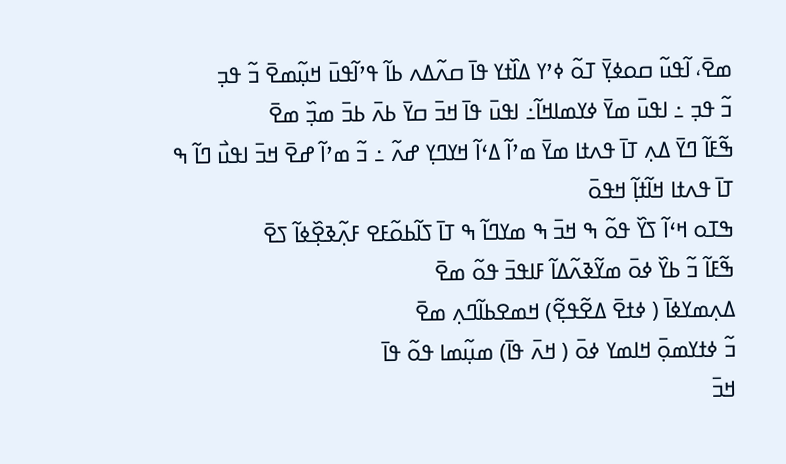ߘߐ߫، ߊ߬ߟߎ߬ ߛߋߦߌ߲߫ ߠߋ߬ ߦߴߌ ߡߊ߰ߙߌ ߟߊ߫ ߛߍ߬ߡߍ ߕߊ߬ ߟߴߊ߬ߟߎ߫ ߞߎ߲߬ߘߐ߫ ߏ߬ ߟߏ߲
ߏ߬ ߟߏ߲ ߸ ߊߟߎ߫ ߘߌ߫ ߦߌߘߊߞߊ߬߸ ߊߟߎ߫ ߟߊ߫ ߞߏ߫ ߛߌ߫ ߕߍ߫ ߕߏ߫ ߘߏ߲߰ ߘߐ߫
ߒ߬ߓߊ߬ ߣߌ߫ ߡߍ߲ ߠߊ߫ ߟߍߙߊ ߘߌ߫ ߘߴߊ߬ ߡߵߊ߬ ߞߌߣߌ߲ ߝߍ߬ ߸ ߏ߬ ߘߴߊ߬ ߝߐ߫ ߞߏ߫ ߊߟߎ߯ ߣߊ߬ ߒ ߠߊ߫ ߟߍߙߊ ߞߊ߬ߙߊ߲߬ ߞߟߋ߫
ߒߠߋ ߞߵߊ߬ ߖߌ߰ ߟߋ߬ ߒ ߞߏ߫ ߒ ߘߌߣߊ߬ ߒ ߠߊ߫ ߖߊ߬ߕߋ߬ߓߐ ߓߍ߲߬ߢߐ߲߰ߦߊ߬ ߖߐ߫
ߒ߬ߓߊ߬ ߏ߬ ߕߌ߰ ߦߋ߫ ߘߌ߬ߢߍ߬ߡߊ߬ ߓߊߟߏ߫ ߟߋ߬ ߘߐ߫
ߡߍ߲ߘߌߦߊ߫ ( ߦߙߐ߫ ߡߐ߬ߟߐ߲߬) ߞߘߐߕߊ߬ߣߍ߲ ߘߐ߫
ߏ߬ ߦߙߌߘߋ߲߫ ߞߊߘߌ ߦߋ߫ ( ߞߍ߫ ߟߊ߫) ߘߎ߲߬ߘߊ ߟߋ߬ ߟߊ߫
ߞߏ߫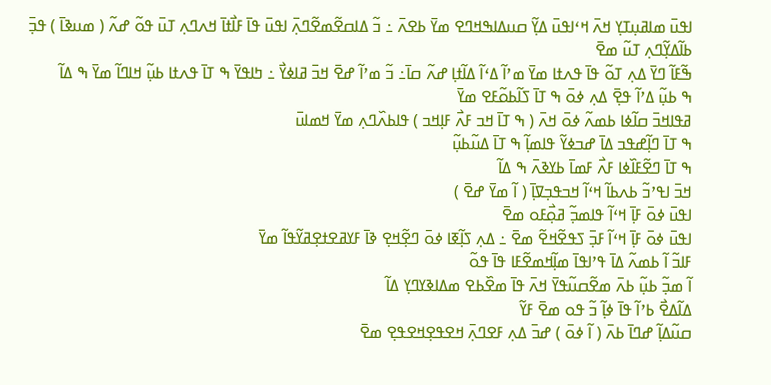ߊߟߎ߫ ߘߊߥߎ߲ߠߌ߲ ߞߍ߫ ߞߵߊߟߎ߫ ߡߌ߲߬ ߛߎߡߊߒߞߣߐ ߘߌ߫ ߕߐߍ߫ ߸ ߏ߬ ߡߊߛߐ߬ߘߐ߬ߣߍ߲߫ ߊߟߎ߫ ߟߊ߫ ߓߊ߯ߙߊ߫ ߞߍߣߍ߲ ߠߎ߫ ߟߋ߬ ߝߍ߬ ( ߘߎߢߊ߫ ) ߟߏ߲߫ ߕߊ߬ߡߌ߲߬ߣߍ߲ ߠߎ߬ ߘߐ߫
ߒ߬ߓߊ߬ ߣߌ߫ ߡߍ߲ ߠߋ߬ ߟߊ߫ ߟߍߙߊ ߘߌ߫ ߘߴߊ߬ ߡߵߊ߬ ߡߊ߬ߙߊ߲ ߝߍ߬ ߛߊ߫߸ ߏ߬ ߘߴߊ߬ ߝߐ߫ ߞߏ߫ ߥߊߦߌ߯ ߸ ߤߊߟߌ߫ ߒ ߠߊ߫ ߟߍߙߊ ߕߎ߲߬ ߞߊߣߊ߬ ߘߌ߫ ߒ ߡߊ߬
ߒ ߕߎ߲߬ ߡߴߊ߬ ߟߐ߲߫ ߡߍ߲ ߦߋ߫ ߒ ߠߊ߫ ߖߊ߬ߕߋ߬ߓߐ ߘߌ߫
ߥߟߊߞߏ߫ ߛߊ߬ߦߊ ߕߘߍ߬ ߦߋ߫ ߞߍ߫ ( ߒ ߠߊ߫ ߞߏ ߓߍ߯ ߓߊ߲ߞߏ ) ߟߊߕߍ߰ߣߍ߲ ߘߌ߫ ߞߘߊߎ߫
ߒ ߠߊ߫ ߣߊ߲߬ߝߟߏ ߡߊ߫ ߝߏߦߌ߬ ߟߊߘߊ߲߬ ߒ ߠߊ߫ ߡߎ߬ߕߎ߲߬
ߒ ߠߊ߫ ߣߐ߬ߓߊ߰ߦߊ ߓߍ߯ ߓߘߊ߫ ߕߌߢߍ߫ ߒ ߡߊ߬
ߞߏ߫ ߊߟߴߏ߬ ߕߍߕߊ߬ ߞߵߊ߬ ߞߏߟߏ߲ߜߊ߲߫ ( ߊ߬ ߘߌ߫ ߝߐ߫ )
ߊߟߎ߫ ߦߋ߫ ߓߊ߲߫ ߞߵߊ߬ ߟߊߘߏ߲߬ ߥߋ߲߯ߓߋ ߘߐ߫
ߊߟߎ߫ ߦߋ߫ ߓߊ߲߫ ߞߵߊ߬ ߓߏ߲߫ ߖߟߐ߬ߞߐ߬ ߘߐ߫ ߸ ߡߍ߲ ߖߊ߲߬ߧߊ ߦߋ߫ ߣߐ߲߬ߞߐ߲ ߢߊ߫ ߓߌߥߐߙߐ߲ߥߌ߬ߟߊ߬ ߘߌ߫
ߓߊߏ߬ ߊ߬ ߕߘߍ߬ ߡߊ߫ ߟߴߊߟߊ߫ ߘߊ߲߬ߞߘߐ߬ߓߊ ߟߊ߫ ߟߋ߬
ߊ߬ ߘߏ߲߬ ߕߎ߲߬ ߕߍ߫ ߘߐ߬ߛߎ߬ߟߌ߫ ߞߍ߫ ߟߊ߫ ߘߐ߰ߕߐ ߘߡߊߢߌߣߌ߲ ߡߊ߬
ߡߊ߬ߡߐ߯ ߕߴߊ߬ ߟߊ߫ ߦߊ߲߬ ߏ߬ ߟߋ ߘߐ߫ ߓߌ߬
ߛߎ߬ߡߊ߲߬ ߝߣߊ߫ ߕߍ߫ ( ߊ߬ ߦߋ߫ ) ߝߏ߫ ߡߍ߲ ߓߐߣߍ߲߫ ߞߐߟߐ߲ߞߐߟߐ߲ ߘߐ߫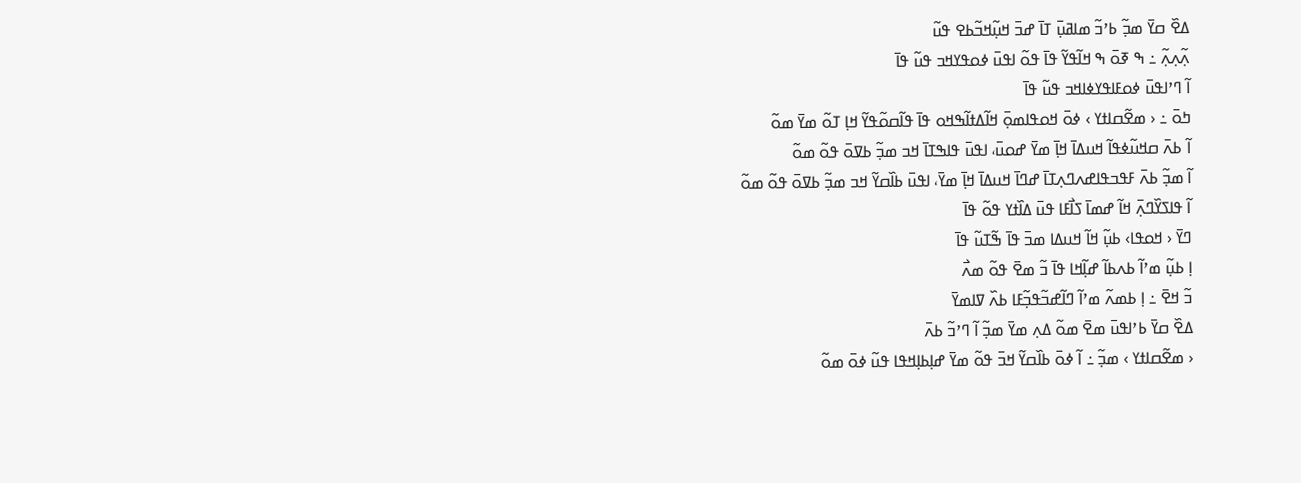ߡߐ߰ ߛߌ߫ ߘߏ߲߬ ߕߴߏ߬ ߘߊߥߎ߲߫ ߠߊ߫ ߝߏ߫ ߞߎ߲߬ߞߏ߬ߕߐ ߟߎ߬
ߍ߲߬ߍ߲ߍ߲߬ ߸ ߒ ߧߋ߫ ߒ ߞߊ߬ߟߌ߬ ߟߊ߫ ߟߋ߬ ߊߟߎ߫ ߦߋߟߌߞߏ ߟߎ߬ ߟߊ߫
ߊ߬ ߣߴߊߟߎ߫ ߦߋߓߊߟߌߦߊߞߏ ߟߎ߬ ߟߊ߫
ߤߋ߫ ߸ ‹ ߘߐ߬ߛߊߙߌ › ߦߋ߫ ߞߋߟߊߘߋ߲߫ ߞߊ߬ߡߙߊ߬ߒߞߋ ߟߊ߫ ߟߊ߬ߛߋ߬ߟߌ߬ ߞߊ߲ ߠߋ߬ ߘߌ߫ ߘߋ߬
ߊ߬ ߕߍ߫ ߛߞߎ߬ߦߟߊ߬ ߞߎߡߊ߫ ߞߊ߲߫ ߘߌ߫ ߝߋߎ߫، ߊߟߎ߫ ߟߊߒߠߊ߫ ߞߏ ߘߏ߲߬ ߕߜߋ߫ ߟߋ߬ ߘߋ߬
ߊ߬ ߘߏ߲߬ ߕߍ߫ ߓߟߏߟߊߝߍߣߍ߲ߠߊ߫ ߝߣߊ߫ ߞߎߡߊ߫ ߞߊ߲߫ ߘߌ߫، ߊߟߎ߫ ߕߊ߰ߛߌ߬ ߞߏ ߘߏ߲߬ ߕߜߋ߫ ߟߋ߬ ߘߋ߬
ߊ߬ ߟߊߖߌ߰ߣߍ߲߫ ߞߊ߬ ߝߘߊ߫ ߖߊ߯ߓߊ ߟߎ߫ ߡߊ߰ߙߌ ߟߋ߬ ߟߊ߫
ߣߌ߫ ‹ ߞߋߟߊ› ߕߎ߲߬ ߞߊ߬ ߞߎߡߊ ߘߏ߫ ߟߊ߫ ߒ߬ߠߎ߬ ߟߊ߫
ߊ߲ ߕߎ߲߬ ߘߴߊ߬ ߕߍߕߊ߬ ߝߊ߲߬ߞߊ ߟߊ߫ ߏ߬ ߘߐ߫ ߟߋ߬ ߘߍ߯
ߏ߬ ߞߐ߫ ߸ ߊ߲ ߕߘߍ߬ ߘߴߊ߬ ߣߊ߬ߝߏ߬ߟߏ߲߬ߓߊ ߕߍ߰ ߜߊߘߌ߫
ߡߐ߰ ߛߌ߫ ߕߴߊߟߎ߫ ߘߐ߫ ߘߋ߬ ߡߍ߲ ߘߌ߫ ߘߏ߲߬ ߊ߬ ߣߴߏ߬ ߕߍ߫
‹ ߘߐ߬ߛߊߙߌ › ߘߏ߲߬ ߸ ߊ߬ ߦߋ߫ ߕߊ߰ߛߌ߬ ߞߏ߫ ߟߋ߬ ߘߌ߫ ߝߊ߲ߕߊ߲ߞߟߊ ߟߎ߬ ߦߋ߫ ߘߋ߬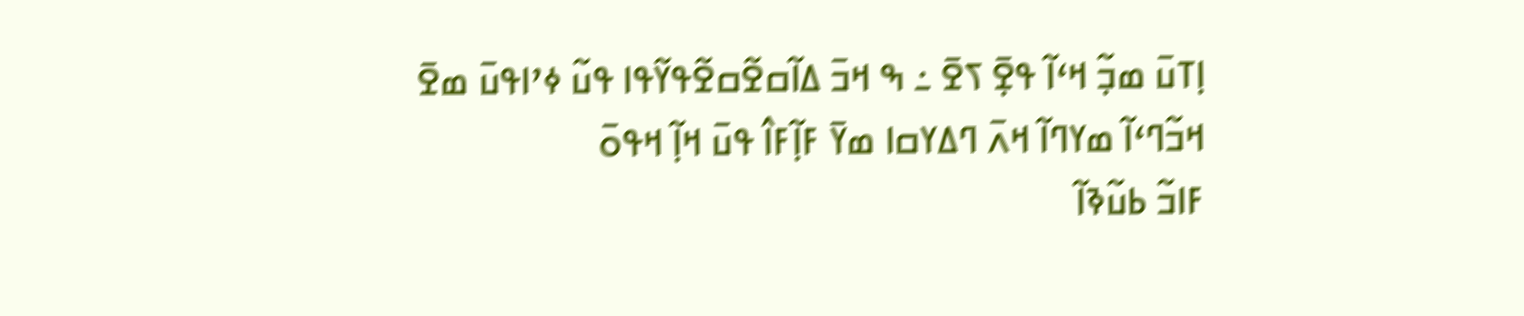ߊ߲ߠߎ߫ ߘߏ߲߬ ߞߵߊ߬ ߟߐ߲߫ ߖߐ߫ ߸ ߒ ߞߏ߫ ߡߊ߬ߛߐ߬ߛߐ߬ߟߌ߬ߟߊ ߟߎ߬ ߦߴߊߟߎ߫ ߘߐ߫
ߞߏ߬ߣߵߊ߬ ߘߌߣߊ߬ ߞߍ߫ ߣߡߌߛߊ ߘߌ߫ ߓߊ߲߬ߓߊ߮ ߟߎ߫ ߞߊ߲߬ ߞߟߋ߫
ߓߊߏ߬ ߕߎ߬ߢߊ߬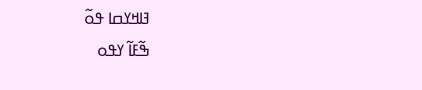ߔߊߞߌߛߊ ߟߋ߬
ߒ߬ߓߊ߬ ߌߟߋ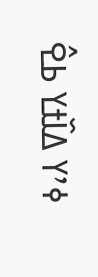ߦߴߌ ߡߊ߰ߙߌ ߕߐ߮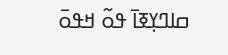ߛߊߣߌ߲ߧߊ߫ ߟߋ߬ ߞߟߋ߫